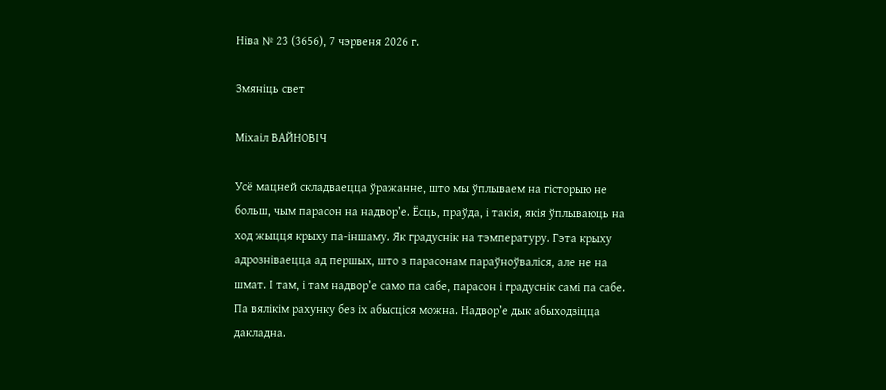Ніва № 23 (3656), 7 чэрвеня 2026 г.

Змяніць свет

Міхаіл ВАЙНОВІЧ

Усё мацней складваецца ўражанне, што мы ўплываем на гісторыю не больш, чым парасон на надвор’е. Ёсць, праўда, і такія, якія ўплываюць на ход жыцця крыху па-іншаму. Як градуснік на тэмпературу. Гэта крыху адрозніваецца ад першых, што з парасонам параўноўваліся, але не на шмат. І там, і там надвор’е само па сабе, парасон і градуснік самі па сабе. Па вялікім рахунку без іх абысціся можна. Надвор’е дык абыходзіцца дакладна.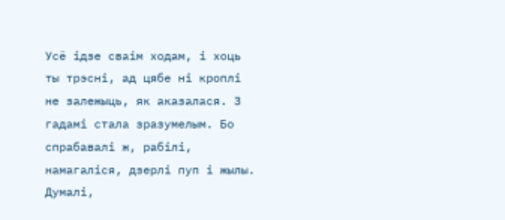Усё ідзе сваім ходам, і хоць ты трэсні, ад цябе ні кроплі не залежыць, як аказалася. З гадамі стала зразумелым. Бо спрабавалі ж, рабілі, намагаліся, дзерлі пуп і жылы. Думалі,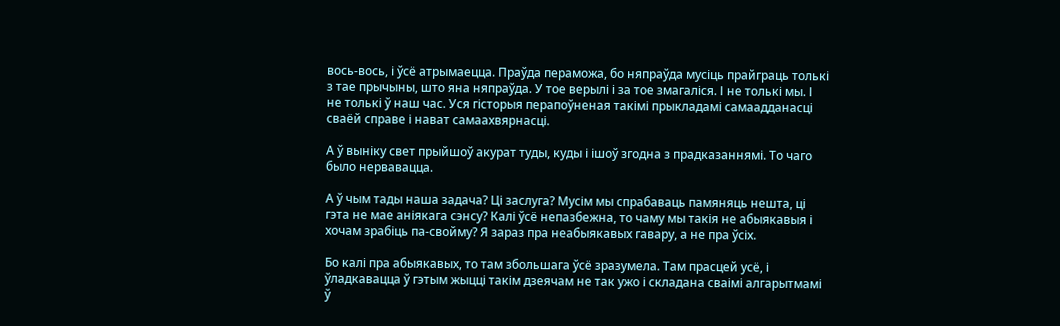вось-вось, і ўсё атрымаецца. Праўда пераможа, бо няпраўда мусіць прайграць толькі з тае прычыны, што яна няпраўда. У тое верылі і за тое змагаліся. І не толькі мы. І не толькі ў наш час. Уся гісторыя перапоўненая такімі прыкладамі самаадданасці сваёй справе і нават самаахвярнасці.

А ў выніку свет прыйшоў акурат туды, куды і ішоў згодна з прадказаннямі. То чаго было нервавацца.

А ў чым тады наша задача? Ці заслуга? Мусім мы спрабаваць памяняць нешта, ці гэта не мае аніякага сэнсу? Калі ўсё непазбежна, то чаму мы такія не абыякавыя і хочам зрабіць па-свойму? Я зараз пра неабыякавых гавару, а не пра ўсіх.

Бо калі пра абыякавых, то там збольшага ўсё зразумела. Там прасцей усё, і ўладкавацца ў гэтым жыцці такім дзеячам не так ужо і складана сваімі алгарытмамі ў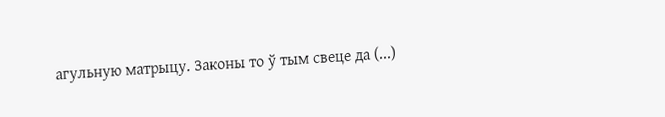агульную матрыцу. Законы то ў тым свеце да (...)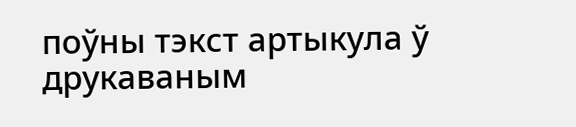поўны тэкст артыкула ў друкаваным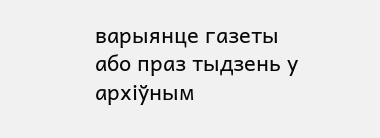варыянце газеты або праз тыдзень у архіўным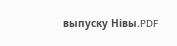выпуску Нівы.PDF